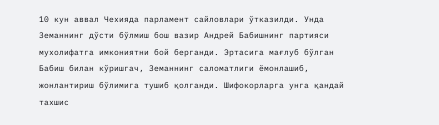10 кун аввал Чехияда парламент сайловлари ўтказилди. Унда Земаннинг дўсти бўлмиш бош вазир Андрей Бабишнинг партияси мухолифатга имкониятни бой берганди. Эртасига мағлуб бўлган Бабиш билан кўришгач, Земаннинг саломатлиги ёмонлашиб, жонлантириш бўлимига тушиб қолганди. Шифокорларга унга қандай тахшис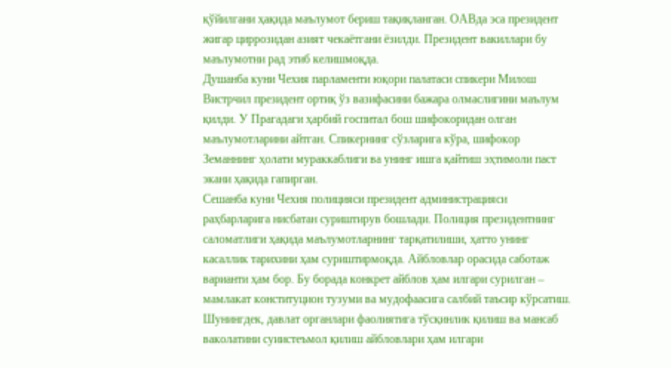қўйилгани ҳақида маълумот бериш тақиқланган. ОАВда эса президент жигар циррозидан азият чекаётгани ёзилди. Президент вакиллари бу маълумотни рад этиб келишмоқда.
Душанба куни Чехия парламенти юқори палатаси спикери Милош Вистрчил президент ортиқ ўз вазифасини бажара олмаслигини маълум қилди. У Прагадаги ҳарбий госпитал бош шифокоридан олган маълумотларини айтган. Спикернинг сўзларига кўра, шифокор Земаннинг ҳолати мураккаблиги ва унинг ишга қайтиш эҳтимоли паст экани ҳақида гапирган.
Сешанба куни Чехия полицияси президент администрацияси раҳбарларига нисбатан суриштирув бошлади. Полиция президентнинг саломатлиги ҳақида маълумотларнинг тарқатилиши, ҳатто унинг касаллик тарихини ҳам суриштирмоқда. Айбловлар орасида саботаж варианти ҳам бор. Бу борада конкрет айблов ҳам илгари сурилган – мамлакат конституцион тузуми ва мудофаасига салбий таъсир кўрсатиш. Шунингдек, давлат органлари фаолиятига тўсқинлик қилиш ва мансаб ваколатини суиистеъмол қилиш айбловлари ҳам илгари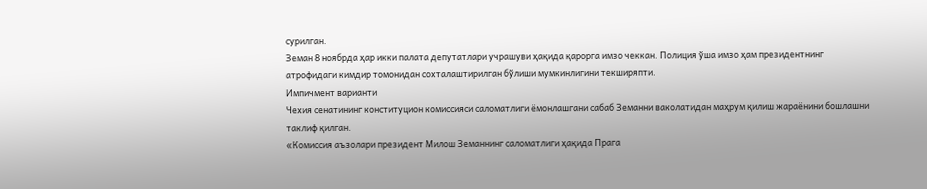сурилган.
Земан 8 ноябрда ҳар икки палата депутатлари учрашуви ҳақида қарорга имзо чеккан. Полиция ўша имзо ҳам президентнинг атрофидаги кимдир томонидан сохталаштирилган бўлиши мумкинлигини текширяпти.
Импичмент варианти
Чехия сенатининг конституцион комиссияси саломатлиги ёмонлашгани сабаб Земанни ваколатидан маҳрум қилиш жараёнини бошлашни таклиф қилган.
«Комиссия аъзолари президент Милош Земаннинг саломатлиги ҳақида Прага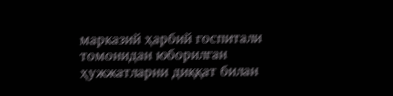марказий ҳарбий госпитали томонидан юборилган ҳужжатларни диққат билан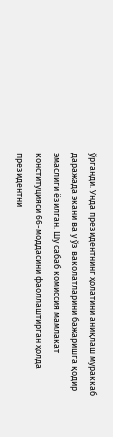ўрганди. Унда президентнинг ҳолатини аниқлаш мураккаб даражада экани ва у ўз ваколатларини бажаришга қодир эмаслиги ёзилган. Шу сабаб комиссия мамлакат конституцияси 66-моддасини фаоллаштирган ҳолда президентни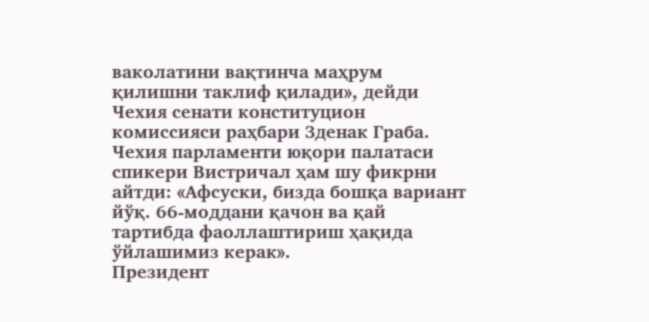ваколатини вақтинча маҳрум қилишни таклиф қилади», дейди Чехия сенати конституцион комиссияси раҳбари Зденак Граба.
Чехия парламенти юқори палатаси спикери Вистричал ҳам шу фикрни айтди: «Афсуски, бизда бошқа вариант йўқ. 66-моддани қачон ва қай тартибда фаоллаштириш ҳақида ўйлашимиз керак».
Президент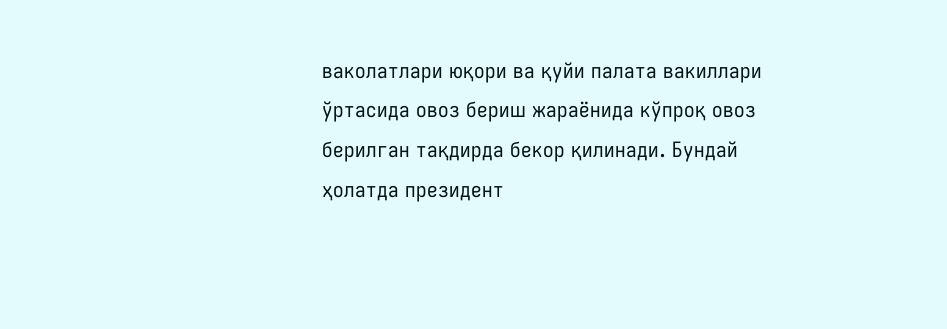ваколатлари юқори ва қуйи палата вакиллари ўртасида овоз бериш жараёнида кўпроқ овоз берилган тақдирда бекор қилинади. Бундай ҳолатда президент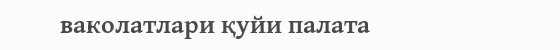ваколатлари қуйи палата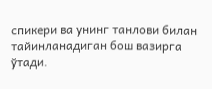спикери ва унинг танлови билан тайинланадиган бош вазирга ўтади.